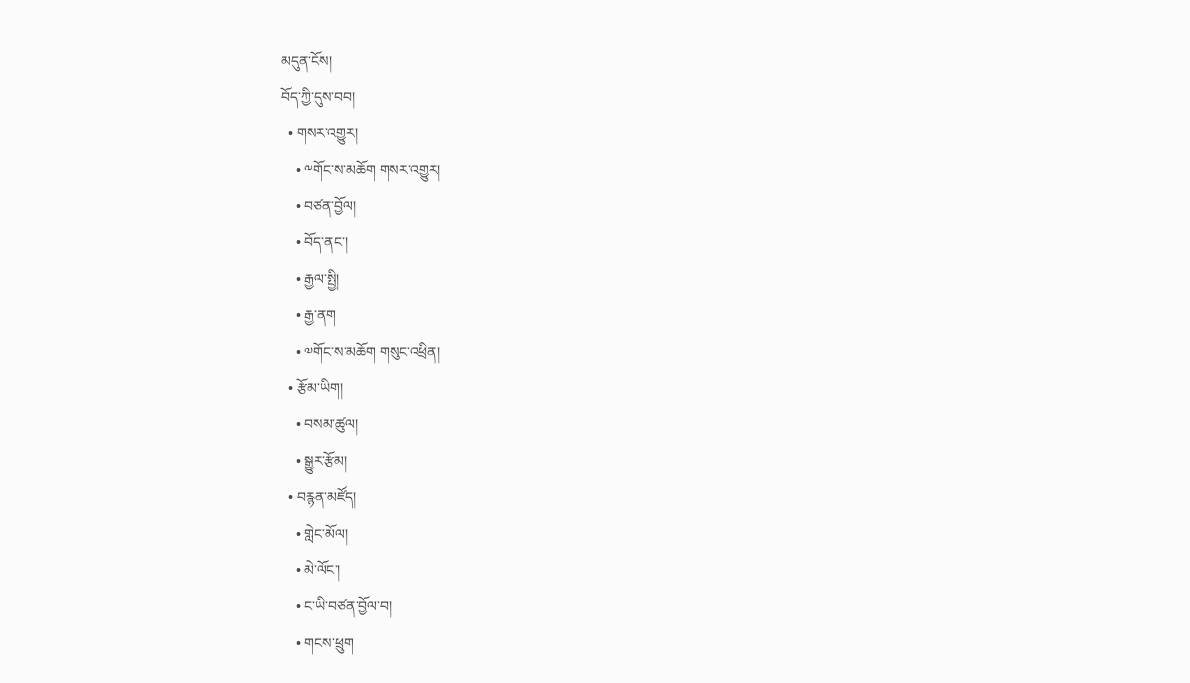མདུན་ངོས།
བོད་ཀྱི་དུས་བབ།
  • གསར་འགྱུར།
    • ༸གོང་ས་མཆོག གསར་འགྱུར།
    • བཙན་བྱོལ།
    • བོད་ནང་།
    • རྒྱལ་སྤྱི།
    • རྒྱ་ནག
    • ༧གོང་ས་མཆོག གསུང་འཕྲིན།
  • རྩོམ་ཡིག།
    • བསམ་ཚུལ།
    • སྒྱུར་རྩོམ།
  • བརྙན་མཛོད།
    • གླེང་མོལ།
    • མེ་ལོང་།
    • ང་ཡི་བཙན་བྱོལ་བ།
    • གངས་ཕྲུག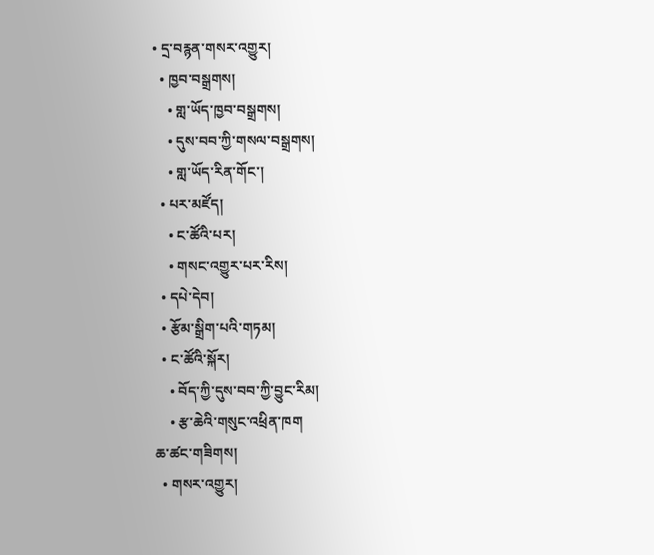• དྲ་བརྙན་གསར་འགྱུར།
  • ཁྱབ་བསྒྲགས།
    • གླ་ཡོད་ཁྱབ་བསྒྲགས།
    • དུས་བབ་ཀྱི་གསལ་བསྒྲགས།
    • གླ་ཡོད་རིན་གོང་།
  • པར་མཛོད།
    • ང་ཚོའི་པར།
    • གསང་འགྱུར་པར་རིས།
  • དཔེ་དེབ།
  • རྩོམ་སྒྲིག་པའི་གཏམ།
  • ང་ཚོའི་སྐོར།
    • བོད་ཀྱི་དུས་བབ་ཀྱི་བྱུང་རིམ།
    • རྩ་ཆེའི་གསུང་འཕྲིན་ཁག
ཆ་ཚང་གཟིགས།
  • གསར་འགྱུར།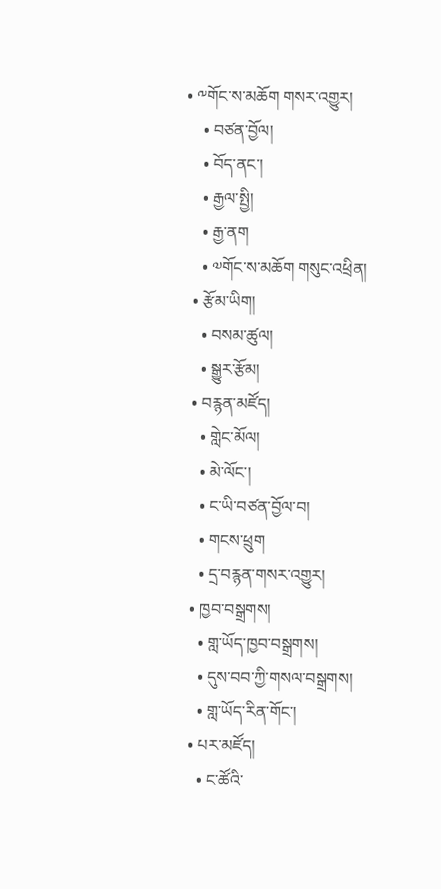• ༸གོང་ས་མཆོག གསར་འགྱུར།
    • བཙན་བྱོལ།
    • བོད་ནང་།
    • རྒྱལ་སྤྱི།
    • རྒྱ་ནག
    • ༧གོང་ས་མཆོག གསུང་འཕྲིན།
  • རྩོམ་ཡིག།
    • བསམ་ཚུལ།
    • སྒྱུར་རྩོམ།
  • བརྙན་མཛོད།
    • གླེང་མོལ།
    • མེ་ལོང་།
    • ང་ཡི་བཙན་བྱོལ་བ།
    • གངས་ཕྲུག
    • དྲ་བརྙན་གསར་འགྱུར།
  • ཁྱབ་བསྒྲགས།
    • གླ་ཡོད་ཁྱབ་བསྒྲགས།
    • དུས་བབ་ཀྱི་གསལ་བསྒྲགས།
    • གླ་ཡོད་རིན་གོང་།
  • པར་མཛོད།
    • ང་ཚོའི་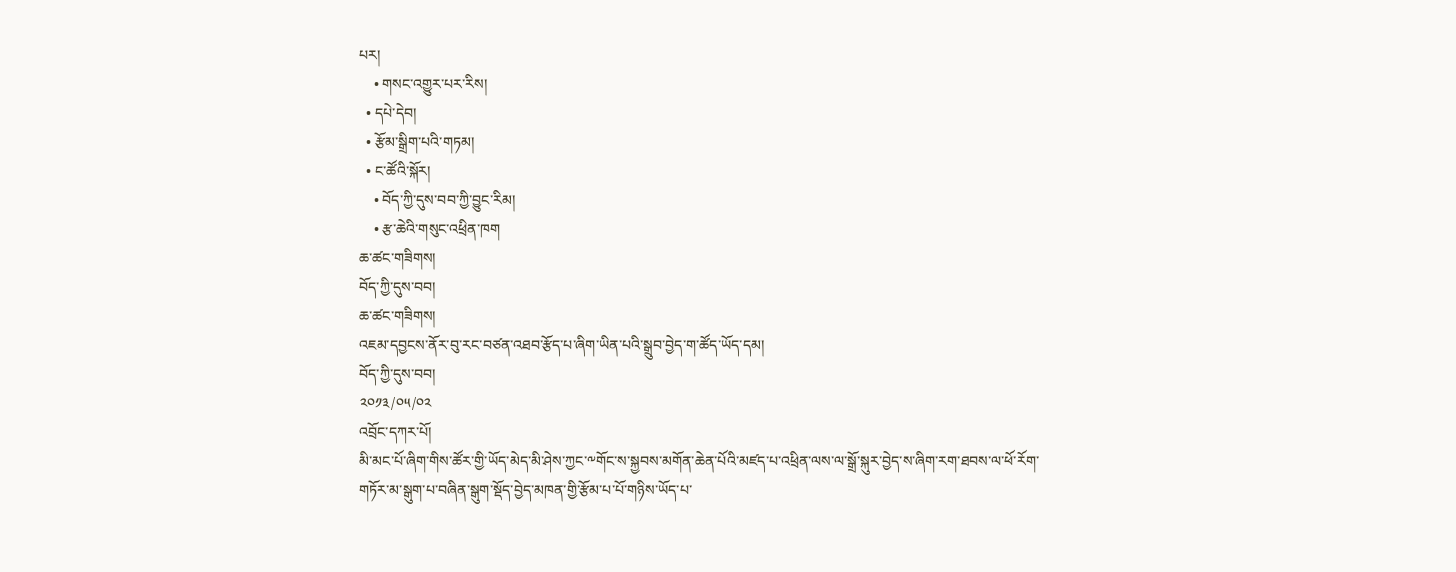པར།
    • གསང་འགྱུར་པར་རིས།
  • དཔེ་དེབ།
  • རྩོམ་སྒྲིག་པའི་གཏམ།
  • ང་ཚོའི་སྐོར།
    • བོད་ཀྱི་དུས་བབ་ཀྱི་བྱུང་རིམ།
    • རྩ་ཆེའི་གསུང་འཕྲིན་ཁག
ཆ་ཚང་གཟིགས།
བོད་ཀྱི་དུས་བབ།
ཆ་ཚང་གཟིགས།
འཇམ་དབྱངས་ནོར་བུ་རང་བཙན་འཐབ་རྩོད་པ་ཞིག་ཡིན་པའི་སྒྲུབ་བྱེད་ག་ཚོད་ཡོད་དམ།
བོད་ཀྱི་དུས་བབ།
༢༠༡༣/༠༥/༠༢
འབྲོང་དཀར་པོ།
མི་མང་པོ་ཞིག་གིས་ཚོར་གྱི་ཡོད་མེད་མི་ཤེས་ཀྱང་༸གོང་ས་སྐྱབས་མགོན་ཆེན་པོའི་མཛད་པ་འཕྲིན་ལས་ལ་སྒྲོ་སྐུར་བྱེད་ས་ཞིག་རག་ཐབས་ལ་ཕོ་རོག་གཏོར་མ་སྒུག་པ་བཞིན་སྒུག་སྡོད་བྱེད་མཁན་གྱི་རྩོམ་པ་པོ་གཉིས་ཡོད་པ་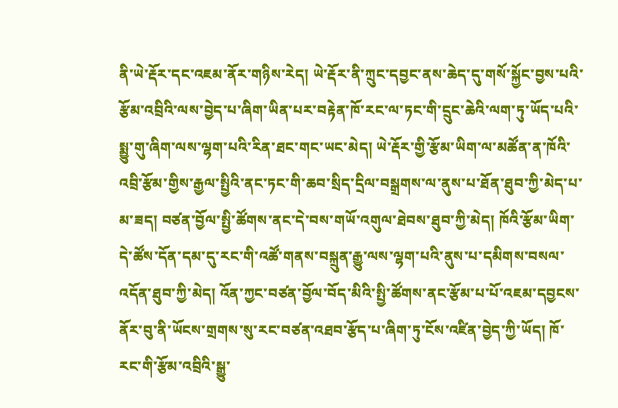ནི་ཡེ་རྡོར་དང་འཇམ་ནོར་གཉིས་རེད། ཡེ་རྡོར་ནི་ཀྲུང་དབྱང་ནས་ཆེད་དུ་གསོ་སྐྱོང་བྱས་པའི་རྩོམ་འབྲིའི་ལས་བྱེད་པ་ཞིག་ཡིན་པར་བརྟེན་ཁོ་རང་ལ་ཏང་གི་དྲུང་ཆེའི་ལག་ཏུ་ཡོད་པའི་སྨྱུ་གུ་ཞིག་ལས་ལྷག་པའི་རིན་ཐང་གང་ཡང་མེད། ཡེ་རྡོར་གྱི་རྩོམ་ཡིག་ལ་མཚོན་ན་ཁོའི་འབྲི་རྩོམ་གྱིས་རྒྱལ་སྤྱིའི་ནང་ཏང་གི་ཆབ་སྲིད་དྲིལ་བསྒྲགས་ལ་ནུས་པ་ཐོན་ཐུབ་ཀྱི་མེད་པ་མ་ཟད། བཙན་བྱོལ་སྤྱི་ཚོགས་ནང་དེ་བས་གཡོ་འགུལ་ཐེབས་ཐུབ་ཀྱི་མེད། ཁོའི་རྩོམ་ཡིག་དེ་ཚོས་དོན་དམ་དུ་རང་གི་འཚོ་གནས་བསྐྲུན་རྒྱུ་ལས་ལྷག་པའི་ནུས་པ་དམིགས་བསལ་འདོན་ཐུབ་ཀྱི་མེད། འོན་ཀྱང་བཙན་བྱོལ་བོད་མིའི་སྤྱི་ཚོགས་ནང་རྩོམ་པ་པོ་འཇམ་དབྱངས་ནོར་བུ་ནི་ཡོངས་གྲགས་སུ་རང་བཙན་འཐབ་རྩོད་པ་ཞིག་ཏུ་ངོས་འཛིན་བྱེད་ཀྱི་ཡོད། ཁོ་རང་གི་རྩོམ་འབྲིའི་སྒྱུ་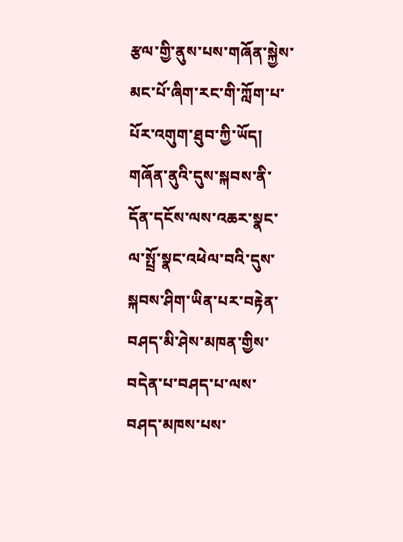རྩལ་གྱི་ནུས་པས་གཞོན་སྐྱེས་མང་པོ་ཞིག་རང་གི་ཀློག་པ་པོར་འགུག་ཐུབ་ཀྱི་ཡོད། གཞོན་ནུའི་དུས་སྐབས་ནི་དོན་དངོས་ལས་འཆར་སྣང་ལ་སྤྲོ་སྣང་འཕེལ་བའི་དུས་སྐབས་ཤིག་ཡིན་པར་བརྟེན་བཤད་མི་ཤེས་མཁན་གྱིས་བདེན་པ་བཤད་པ་ལས་བཤད་མཁས་པས་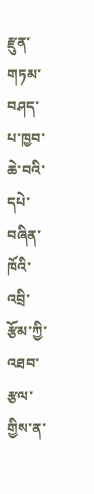རྫུན་གཏམ་བཤད་པ་ཁྱབ་ཆེ་བའི་དཔེ་བཞིན་ཁོའི་འབྲི་རྩོམ་ཀྱི་འཐབ་རྩལ་གྱིས་ན་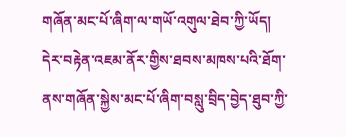གཞོན་མང་པོ་ཞིག་ལ་གཡོ་འགུལ་ཐེབ་ཀྱི་ཡོད། དེར་བརྟེན་འཇམ་ནོར་གྱིས་ཐབས་མཁས་པའི་ཐོག་ནས་གཞོན་སྐྱེས་མང་པོ་ཞིག་བསླུ་བྲིད་བྱེད་ཐུབ་ཀྱི་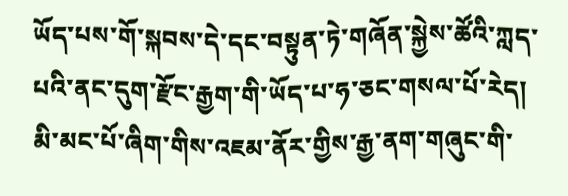ཡོད་པས་གོ་སྐབས་དེ་དང་བསྟུན་ཏེ་གཞོན་སྐྱེས་ཚོའི་ཀླད་པའི་ནང་དུག་རྫོང་རྒྱག་གི་ཡོད་པ་ཧ་ཅང་གསལ་པོ་རེད། མི་མང་པོ་ཞིག་གིས་འཇམ་ནོར་གྱིས་རྒྱ་ནག་གཞུང་གི་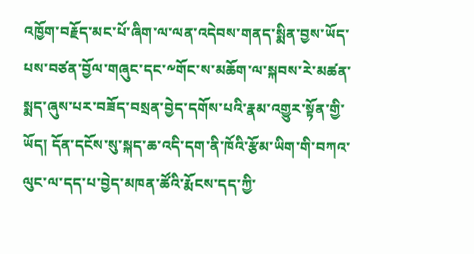འཁྱོག་བརྗོད་མང་པོ་ཞིག་ལ་ལན་འདེབས་གནད་སྨིན་བྱས་ཡོད་པས་བཙན་བྱོལ་གཞུང་དང་༸གོང་ས་མཆོག་ལ་སྐབས་རེ་མཚན་སྨད་ཞུས་པར་བཟོད་བསྲན་བྱེད་དགོས་པའི་རྣམ་འགྱུར་སྟོན་གྱི་ཡོད། དོན་དངོས་སུ་སྐད་ཆ་འདི་དག་ནི་ཁོའི་རྩོམ་ཡིག་གི་བཀའ་ལུང་ལ་དད་པ་བྱེད་མཁན་ཚོའི་རྨོངས་དད་ཀྱི་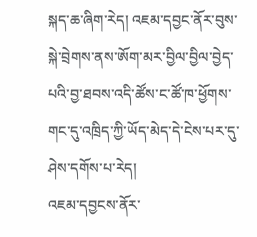སྐད་ཆ་ཞིག་རེད། འཇམ་དབྱང་ནོར་བུས་སྐེ་བྲེགས་ནས་ཨོག་མར་བྱིལ་བྱིལ་བྱེད་པའི་བྱ་ཐབས་འདི་ཚོས་ང་ཚོ་ཁ་ཕྱོགས་གང་དུ་འཁྲིད་ཀྱི་ཡོད་མེད་དེ་ངེས་པར་དུ་ཤེས་དགོས་པ་རེད།
འཇམ་དབྱངས་ནོར་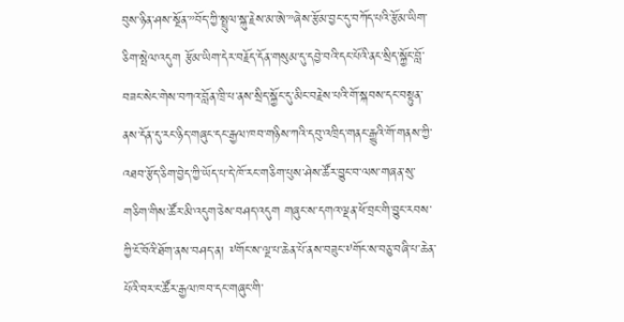བུས་ཉིན་ཤས་སྔོན་”བོད་ཀྱི་སྤྲུལ་སྐུ་རྗེས་མ་ཨེ་”ཞེས་རྩོམ་བྱང་དུ་བཀོད་པའི་རྩོམ་ཡིག་ཅིག་སྤེལ་འདུག རྩོམ་ཡིག་དེར་བརྗོད་དོན་གསུམ་དུ་དབྱེ་བའི་དང་པོའི་ནང་སྲིད་སྐྱོང་བློ་བཟང་སེང་གེས་བཀའ་བློན་ཁྲི་པ་ནས་སྲིད་སྐྱོང་དུ་མིང་བརྗེས་པའི་གོ་སྐབས་དང་བསྟུན་ནས་དོན་དུ་རང་ཉིད་གཞུང་དང་རྒྱལ་ཁབ་གཉིས་ཀའི་དབུ་འཁྲིད་གནང་རྒྱུའི་གོ་གནས་ཀྱི་འཐབ་རྩོད་ཅིག་བྱེད་ཀྱི་ཡོད་པ་དེ་ཁོ་རང་གཅིག་པུས་ཤེས་ཚོར་བྱུང་བ་ལས་གཞན་སུ་གཅིག་གིས་ཚོར་མི་འདུག་ཅེས་བཤད་འདུག གཞུང་ས་དགའ་ལྡན་ཕོ་བྲང་གི་བྱུང་རབས་ཀྱི་ངོ་བོའི་ཐོག་ནས་བཤད་ན། ༸གོང་ས་ལྔ་པ་ཆེན་པོ་ནས་བཟུང་༸གོང་ས་བཅུ་བཞི་པ་ཆེན་པོའི་བར་ང་ཚོར་རྒྱལ་ཁབ་དང་གཞུང་གི་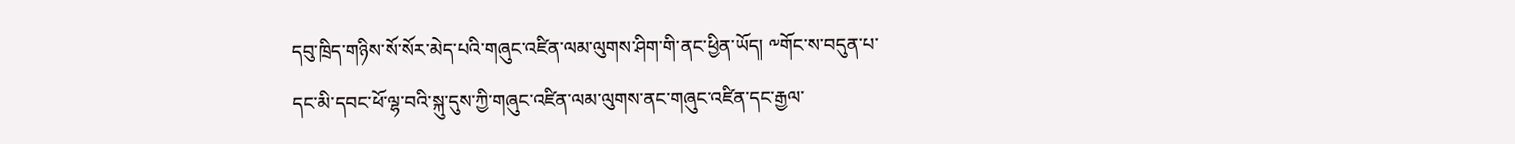དབུ་ཁྲིད་གཉིས་སོ་སོར་མེད་པའི་གཞུང་འཛིན་ལམ་ལུགས་ཤིག་གི་ནང་ཕྱིན་ཡོད། ༸གོང་ས་བདུན་པ་དང་མི་དབང་ཕོ་ལྷ་བའི་སྐུ་དུས་ཀྱི་གཞུང་འཛིན་ལམ་ལུགས་ནང་གཞུང་འཛིན་དང་རྒྱལ་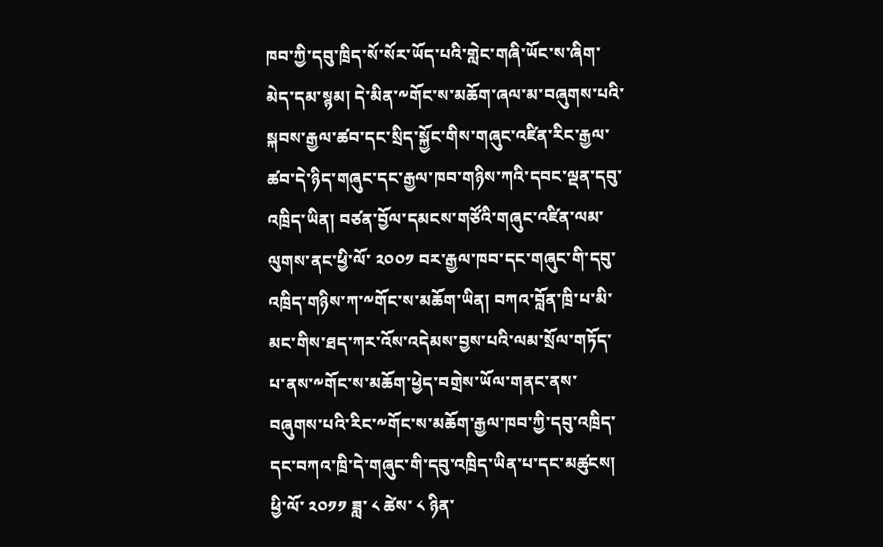ཁབ་ཀྱི་དབུ་ཁྲིད་སོ་སོར་ཡོད་པའི་གླེང་གཞི་ཡོང་ས་ཞིག་མེད་དམ་སྙམ། དེ་མིན་༸གོང་ས་མཆོག་ཞལ་མ་བཞུགས་པའི་སྐབས་རྒྱལ་ཚབ་དང་སྲིད་སྐྱོང་གིས་གཞུང་འཛིན་རིང་རྒྱལ་ཚབ་དེ་ཉིད་གཞུང་དང་རྒྱལ་ཁབ་གཉིས་ཀའི་དབང་ལྡན་དབུ་འཁྲིད་ཡིན། བཙན་བྱོལ་དམངས་གཙོའི་གཞུང་འཛིན་ལམ་ལུགས་ནང་ཕྱི་ལོ་ ༢༠༠༡ བར་རྒྱལ་ཁབ་དང་གཞུང་གི་དབུ་འཁྲིད་གཉིས་ཀ་༸གོང་ས་མཆོག་ཡིན། བཀའ་བློན་ཁྲི་པ་མི་མང་གིས་ཐད་ཀར་འོས་འདེམས་བྱས་པའི་ལམ་སྲོལ་གཏོད་པ་ནས་༸གོང་ས་མཆོག་ཕྱེད་བགྲེས་ཡོལ་གནང་ནས་བཞུགས་པའི་རིང་༸གོང་ས་མཆོག་རྒྱལ་ཁབ་ཀྱི་དབུ་འཁྲིད་དང་བཀའ་ཁྲི་དེ་གཞུང་གི་དབུ་འཁྲིད་ཡིན་པ་དང་མཚུངས། ཕྱི་ལོ་ ༢༠༡༡ ཟླ་ ༨ ཚེས་ ༨ ཉིན་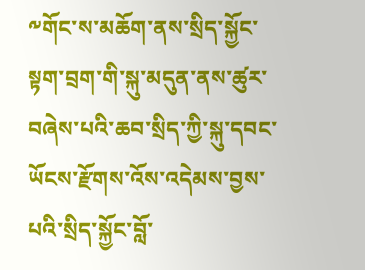༸གོང་ས་མཆོག་ནས་སྲིད་སྐྱོང་སྟག་བྲག་གི་སྐུ་མདུན་ནས་ཚུར་བཞེས་པའི་ཆབ་སྲིད་ཀྱི་སྐུ་དབང་ཡོངས་རྫོགས་འོས་འདེམས་བྱས་པའི་སྲིད་སྐྱོང་བློ་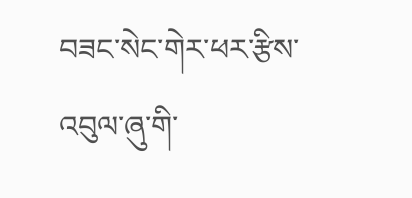བཟང་སེང་གེར་ཕར་རྩིས་འབུལ་ཞུ་གི་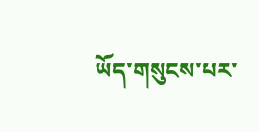ཡོད་གསུངས་པར་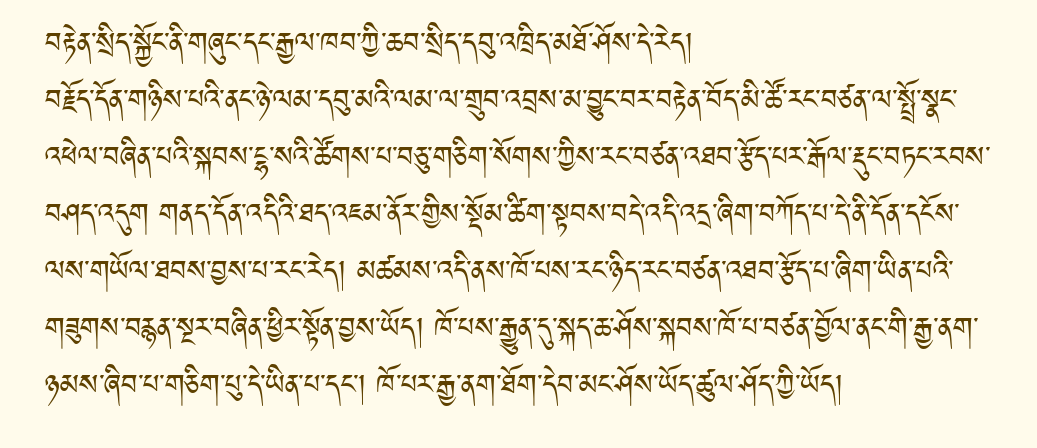བརྟེན་སྲིད་སྐྱོང་ནི་གཞུང་དང་རྒྱལ་ཁབ་ཀྱི་ཆབ་སྲིད་དབུ་འཁྲིད་མཐོ་ཤོས་དེ་རེད།
བརྗོད་དོན་གཉིས་པའི་ནང་ཉེ་ལམ་དབུ་མའི་ལམ་ལ་གྲུབ་འབྲས་མ་བྱུང་བར་བརྟེན་བོད་མི་ཚོ་རང་བཙན་ལ་སྤྲོ་སྣང་འཕེལ་བཞིན་པའི་སྐབས་ངྷ་སའི་ཚོགས་པ་བཅུ་གཅིག་སོགས་ཀྱིས་རང་བཙན་འཐབ་རྩོད་པར་རྒོལ་རྡུང་བཏང་རབས་བཤད་འདུག གནད་དོན་འདིའི་ཐད་འཇམ་ནོར་གྱིས་སྡོམ་ཚིག་སྟབས་བདེ་འདི་འདྲ་ཞིག་བཀོད་པ་དེ་ནི་དོན་དངོས་ལས་གཡོལ་ཐབས་བྱས་པ་རང་རེད། མཚམས་འདི་ནས་ཁོ་པས་རང་ཉིད་རང་བཙན་འཐབ་རྩོད་པ་ཞིག་ཡིན་པའི་གཟུགས་བརྙན་སྔར་བཞིན་ཕྱིར་སྟོན་བྱས་ཡོད། ཁོ་པས་རྒྱུན་དུ་སྐད་ཆ་ཤོས་སྐབས་ཁོ་པ་བཙན་བྱོལ་ནང་གི་རྒྱ་ནག་ཉམས་ཞིབ་པ་གཅིག་པུ་དེ་ཡིན་པ་དང་། ཁོ་པར་རྒྱ་ནག་ཐོག་དེབ་མང་ཤོས་ཡོད་ཚུལ་ཤོད་ཀྱི་ཡོད།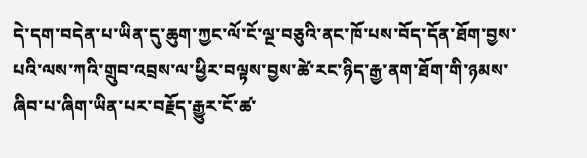དེ་དག་བདེན་པ་ཡིན་དུ་ཆུག་ཀྱང་ལོ་ངོ་ལྔ་བཅུའི་ནང་ཁོ་པས་བོད་དོན་ཐོག་བྱས་པའི་ལས་ཀའི་གྲུབ་འབྲས་ལ་ཕྱིར་བལྟས་བྱས་ཚེ་རང་ཉིད་རྒྱ་ནག་ཐོག་གི་ཉམས་ཞིབ་པ་ཞིག་ཡིན་པར་བརྗོད་རྒྱུར་ངོ་ཚ་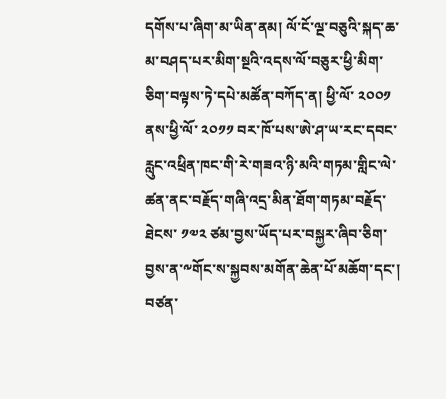དགོས་པ་ཞིག་མ་ཡིན་ནམ། ལོ་ངོ་ལྔ་བཅུའི་སྐད་ཆ་མ་བཤད་པར་མིག་སྔའི་འདས་ལོ་བཅུར་ཕྱི་མིག་ཅིག་བལྟས་ཏེ་དཔེ་མཚོན་བཀོད་ན། ཕྱི་ལོ་ ༢༠༠༡ ནས་ཕྱི་ལོ་ ༢༠༡༡ བར་ཁོ་པས་ཨེ་ཤ་ཡ་རང་དབང་རླུང་འཕྲིན་ཁང་གི་རེ་གཟའ་ཉི་མའི་གཏམ་གླིང་ལེ་ཚན་ནང་བརྗོད་གཞི་འདྲ་མིན་ཐོག་གཏམ་བརྗོད་ཐེངས་ ༡༧༢ ཙམ་བྱས་ཡོད་པར་བསྐྱར་ཞིབ་ཅིག་བྱས་ན་༸གོང་ས་སྐྱབས་མགོན་ཆེན་པོ་མཆོག་དང་། བཙན་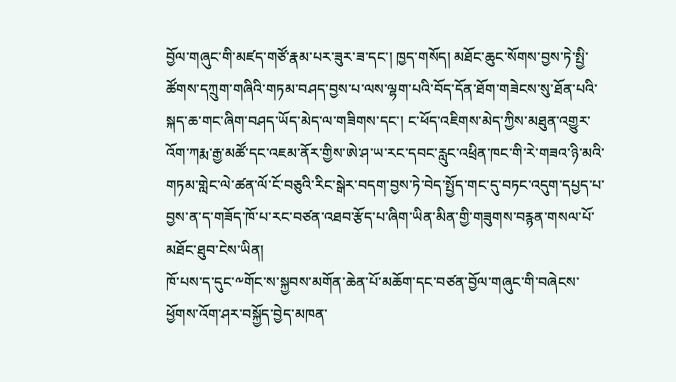བྱོལ་གཞུང་གི་མཛད་གཙོ་རྣམ་པར་ཟུར་ཟ་དང་། ཁྱད་གསོད། མཐོང་ཆུང་སོགས་བྱས་ཏེ་སྤྱི་ཚོགས་དཀྲུག་གཞིའི་གཏམ་བཤད་བྱས་པ་ལས་ལྷག་པའི་བོད་དོན་ཐོག་གཟེངས་སུ་ཐོན་པའི་སྐད་ཆ་གང་ཞིག་བཤད་ཡོད་མེད་ལ་གཟིགས་དང་། ང་ཕོད་འཇིགས་མེད་ཀྱིས་མཐུན་འགྱུར་འོག་ཀརྨ་རྒྱ་མཚོ་དང་འཇམ་ནོར་གྱིས་ཨེ་ཤ་ཡ་རང་དབང་རླུང་འཕྲིན་ཁང་གི་རེ་གཟའ་ཉི་མའི་གཏམ་གླེང་ལེ་ཚན་ལོ་ངོ་བཅུའི་རིང་སྒེར་བདག་བྱས་ཏེ་བེད་སྤྱོད་གང་དུ་བཏང་འདུག་དཔྱད་པ་བྱས་ན་ད་གཟོད་ཁོ་པ་རང་བཙན་འཐབ་རྩོད་པ་ཞིག་ཡིན་མིན་གྱི་གཟུགས་བརྙན་གསལ་པོ་མཐོང་ཐུབ་ངེས་ཡིན།
ཁོ་པས་ད་དུང་༸གོང་ས་སྐྱབས་མགོན་ཆེན་པོ་མཆོག་དང་བཙན་བྱོལ་གཞུང་གི་བཞེངས་ཕྱོགས་འོག་ཤར་བསྐྱོད་བྱེད་མཁན་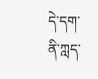དེ་དག་ནི་ཀླད་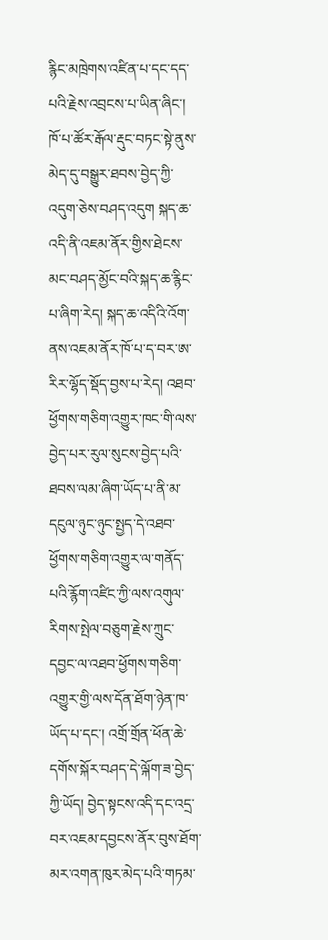རྙིང་མཁྲེགས་འཛིན་པ་དང་དད་པའི་རྗེས་འབྲངས་པ་ཡིན་ཞིང་། ཁོ་པ་ཚོར་རྒོལ་རྡུང་བཏང་སྟེ་ནུས་མེད་དུ་བསྒྱུར་ཐབས་བྱེད་ཀྱི་འདུག་ཅེས་བཤད་འདུག སྐད་ཆ་འདི་ནི་འཇམ་ནོར་གྱིས་ཐེངས་མང་བཤད་མྱོང་བའི་སྐད་ཆ་རྙིང་པ་ཞིག་རེད། སྐད་ཆ་འདིའི་འོག་ནས་འཇམ་ནོར་ཁོ་པ་ད་བར་ཨ་རིར་ལྷོད་སྡོད་བྱས་པ་རེད། འཐབ་ཕྱོགས་གཅིག་འགྱུར་ཁང་གི་ལས་བྱེད་པར་རུལ་སུངས་བྱེད་པའི་ཐབས་ལམ་ཞིག་ཡོད་པ་ནི་མ་དངུལ་ཉུང་ཉུང་སྤྱད་དེ་འཐབ་ཕྱོགས་གཅིག་འགྱུར་ལ་གནོད་པའི་རྙོག་འཛིང་ཀྱི་ལས་འགུལ་རིགས་སྤེལ་བཅུག་རྗེས་ཀྲུང་དབྱང་ལ་འཐབ་ཕྱོགས་གཅིག་འགྱུར་གྱི་ལས་དོན་ཐོག་ཉེན་ཁ་ཡོད་པ་དང་། འགྲོ་གྲོན་ཕོན་ཆེ་དགོས་སྐོར་བཤད་དེ་ལྐོག་ཟ་བྱེད་ཀྱི་ཡོད། བྱེད་སྟངས་འདི་དང་འདྲ་བར་འཇམ་དབྱངས་ནོར་བུས་ཐོག་མར་འགན་ཁུར་མེད་པའི་གཏམ་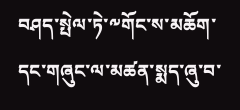བཤད་སྤེལ་ཏེ་༸གོང་ས་མཆོག་དང་གཞུང་ལ་མཚན་སྨད་ཞུ་བ་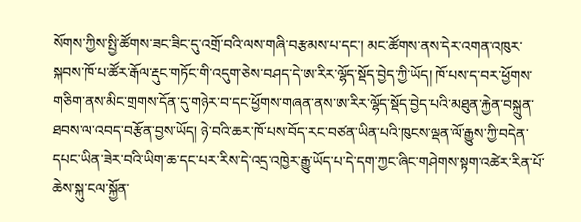སོགས་ཀྱིས་སྤྱི་ཚོགས་ཟང་ཟིང་དུ་འགྲོ་བའི་ལས་གཞི་བརྩམས་པ་དང་། མང་ཚོགས་ནས་དེར་འགན་འཁུར་སྐབས་ཁོ་པ་ཚོར་རྒོལ་རྡུང་གཏོང་གི་འདུག་ཅེས་བཤད་དེ་ཨ་རིར་ལྷོད་སྡོད་བྱེད་ཀྱི་ཡོད། ཁོ་པས་ད་བར་ཕྱོགས་གཅིག་ནས་མིང་གྲགས་དོན་དུ་གཉེར་བ་དང་ཕྱོགས་གཞན་ནས་ཨ་རིར་ལྷོད་སྡོད་བྱེད་པའི་མཐུན་རྐྱེན་བསྐྲུན་ཐབས་ལ་འབད་བརྩོན་བྱས་ཡོད། ཉེ་བའི་ཆར་ཁོ་པས་བོད་རང་བཙན་ཡིན་པའི་ཁུངས་ལྡན་ལོ་རྒྱུས་ཀྱི་བདེན་དཔང་ཡིན་ཟེར་བའི་ཡིག་ཆ་དང་པར་རིས་དེ་འདྲ་འཁྱེར་རྒྱུ་ཡོད་པ་དེ་དག་ཀྱང་ཞིང་གཤེགས་སྟག་འཚེར་རིན་པོ་ཆེས་སྐུ་ངལ་སྐྱོན་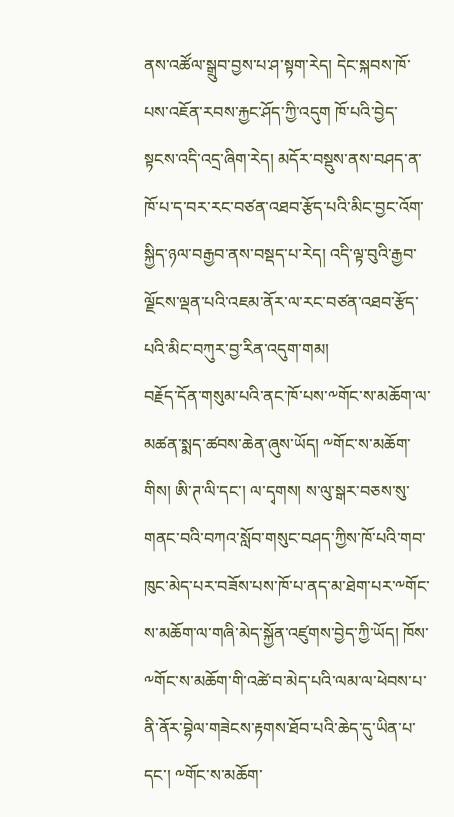ནས་འཚོལ་སྒྲུབ་བྱས་པ་ཤ་སྟག་རེད། དེང་སྐབས་ཁོ་པས་འཇོན་རབས་རྐྱང་ཤོད་ཀྱི་འདུག ཁོ་པའི་བྱེད་སྟངས་འདི་འདྲ་ཞིག་རེད། མདོར་བསྡུས་ནས་བཤད་ན་ཁོ་པ་ད་བར་རང་བཙན་འཐབ་རྩོད་པའི་མིང་བྱང་འོག་སྐྱིད་ཉལ་བརྒྱབ་ནས་བསྡད་པ་རེད། འདི་ལྟ་བུའི་རྒྱབ་ལྗོངས་ལྡན་པའི་འཇམ་ནོར་ལ་རང་བཙན་འཐབ་རྩོད་པའི་མིང་བཀུར་བྱ་རིན་འདུག་གམ།
བརྗོད་དོན་གསུམ་པའི་ནང་ཁོ་པས་༸གོང་ས་མཆོག་ལ་མཚན་སྨད་ཚབས་ཆེན་ཞུས་ཡོད། ༸གོང་ས་མཆོག་གིས། ཨི་ཊ་ལི་དང་། ལ་དྭགས། ས་ལུ་སྒར་བཅས་སུ་གནང་བའི་བཀའ་སློབ་གསུང་བཤད་ཀྱིས་ཁོ་པའི་གབ་ཁུང་མེད་པར་བཟོས་པས་ཁོ་པ་ནད་མ་ཐེག་པར་༸གོང་ས་མཆོག་ལ་གཞི་མེད་སྐྱོན་འཛུགས་བྱེད་ཀྱི་ཡོད། ཁོས་༸གོང་ས་མཆོག་གི་འཚེ་བ་མེད་པའི་ལམ་ལ་ཕེབས་པ་ནི་ནོར་བྷེལ་གཟེངས་རྟགས་ཐོབ་པའི་ཆེད་དུ་ཡིན་པ་དང་། ༸གོང་ས་མཆོག་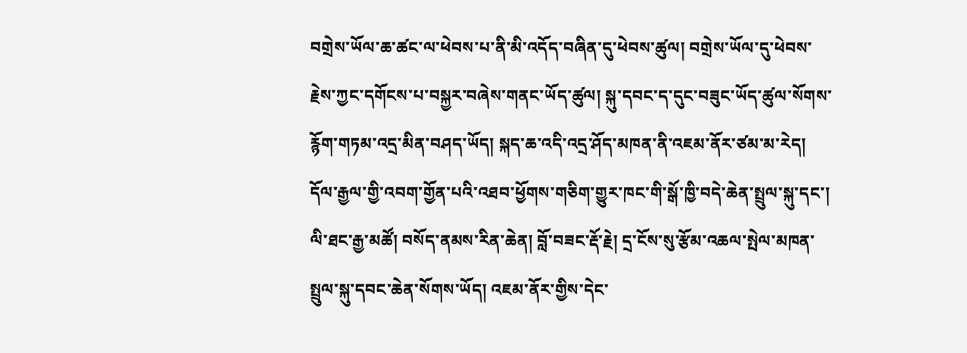བགྲེས་ཡོལ་ཆ་ཚང་ལ་ཕེབས་པ་ནི་མི་འདོད་བཞིན་དུ་ཕེབས་ཚུལ། བགྲེས་ཡོལ་དུ་ཕེབས་རྗེས་ཀྱང་དགོངས་པ་བསྐྱར་བཞེས་གནང་ཡོད་ཚུལ། སྐུ་དབང་ད་དུང་བཟུང་ཡོད་ཚུལ་སོགས་རྙོག་གཏམ་འདྲ་མིན་བཤད་ཡོད། སྐད་ཆ་འདི་འདྲ་ཤོད་མཁན་ནི་འཇམ་ནོར་ཙམ་མ་རེད། དོལ་རྒྱལ་གྱི་འབག་གྱོན་པའི་འཐབ་ཕྱོགས་གཅིག་གྱུར་ཁང་གི་སྒོ་ཁྱི་བདེ་ཆེན་སྤྲུལ་སྐུ་དང་། ལི་ཐང་རྒྱ་མཚོ། བསོད་ནམས་རིན་ཆེན། བློ་བཟང་རྡོ་རྗེ། དྲ་ངོས་སུ་རྩོམ་འཆལ་སྤེལ་མཁན་སྤྲུལ་སྐུ་དབང་ཆེན་སོགས་ཡོད། འཇམ་ནོར་གྱིས་དེང་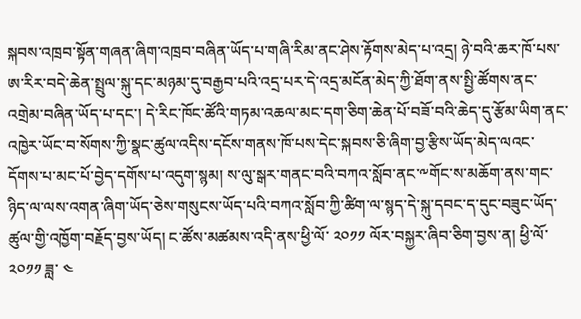སྐབས་འཁྲབ་སྟོན་གཞན་ཞིག་འཁྲབ་བཞིན་ཡོད་པ་གཞི་རིམ་ནང་ཤེས་རྟོགས་མེད་པ་འདྲ། ཉེ་བའི་ཆར་ཁོ་པས་ཨ་རིར་བདེ་ཆེན་སྤྲུལ་སྐུ་དང་མཉམ་དུ་བརྒྱབ་པའི་འདྲ་པར་དེ་འདྲ་མངོན་མེད་ཀྱི་ཐོག་ནས་སྤྱི་ཚོགས་ནང་འགྲེམ་བཞིན་ཡོད་པ་དང་། དེ་རིང་ཁོང་ཚོའི་གཏམ་འཆལ་མང་དག་ཅིག་ཆེན་པོ་བཟོ་བའི་ཆེད་དུ་རྩོམ་ཡིག་ནང་འཁྱེར་ཡོང་བ་སོགས་ཀྱི་སྣང་ཚུལ་འདིས་དངོས་གནས་ཁོ་པས་དེང་སྐབས་ཅི་ཞིག་བྱ་རྩིས་ཡོད་མེད་ལའང་དོགས་པ་མང་པོ་བྱེད་དགོས་པ་འདུག་སྙམ། ས་ལུ་སྒར་གནང་བའི་བཀའ་སློབ་ནང་༸གོང་ས་མཆོག་ནས་གང་ཉིད་ལ་ལས་འགན་ཞིག་ཡོད་ཅེས་གསུངས་ཡོད་པའི་བཀའ་སློབ་ཀྱི་ཚིག་ལ་སྙད་དེ་སྐུ་དབང་ད་དུང་བཟུང་ཡོད་ཚུལ་གྱི་འཁྱོག་བརྗོད་བྱས་ཡོད། ང་ཚོས་མཚམས་འདི་ནས་ཕྱི་ལོ་ ༢༠༡༡ ལོར་བསྐྱར་ཞིབ་ཅིག་བྱས་ན། ཕྱི་ལོ་ ༢༠༡༡ ཟླ་ ༤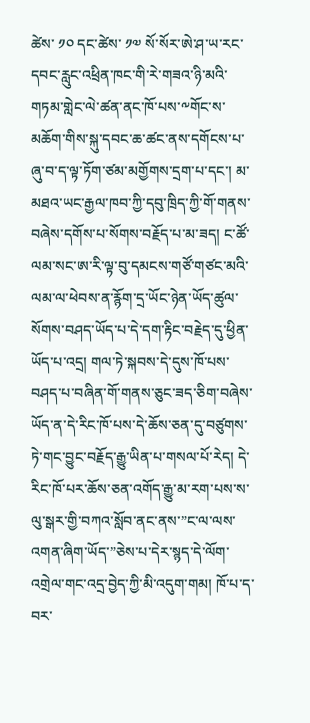ཚེས་ ༡༠ དང་ཚེས་ ༡༧ སོ་སོར་ཨེ་ཤ་ཡ་རང་དབང་རླུང་འཕྲིན་ཁང་གི་རེ་གཟའ་ཉི་མའི་གཏམ་གླེང་ལེ་ཚན་ནང་ཁོ་པས་༸གོང་ས་མཆོག་གིས་སྐུ་དབང་ཆ་ཚང་ནས་དགོངས་པ་ཞུ་བ་ད་ལྟ་ཏོག་ཙམ་མགྱོགས་དྲག་པ་དང་། མ་མཐའ་ཡང་རྒྱལ་ཁབ་ཀྱི་དབུ་ཁྲིད་ཀྱི་གོ་གནས་བཞེས་དགོས་པ་སོགས་བརྗོད་པ་མ་ཟད། ང་ཚོ་ལམ་སང་ཨ་རི་ལྟ་བུ་དམངས་གཙོ་གཙང་མའི་ལམ་ལ་ཕེབས་ན་རྙོག་དྲ་ཡོང་ཉེན་ཡོད་ཚུལ་སོགས་བཤད་ཡོད་པ་དེ་དག་རྟིང་བརྗེད་དུ་ཕྱིན་ཡོད་པ་འདྲ། གལ་ཏེ་སྐབས་དེ་དུས་ཁོ་པས་བཤད་པ་བཞིན་གོ་གནས་ཅུང་ཟད་ཅིག་བཞེས་ཡོད་ན་དེ་རིང་ཁོ་པས་དེ་ཆོས་ཅན་དུ་བཙུགས་ཏེ་གང་བྱུང་བརྗོད་རྒྱུ་ཡིན་པ་གསལ་པོ་རེད། དེ་རིང་ཁོ་པར་ཆོས་ཅན་འགོད་རྒྱུ་མ་རག་པས་ས་ལུ་སྒར་གྱི་བཀའ་སློབ་ནང་ནས་”ང་ལ་ལས་འགན་ཞིག་ཡོད་”ཅེས་པ་དེར་སྙད་དེ་ལོག་འགྲེལ་གང་འདྲ་བྱེད་ཀྱི་མི་འདུག་གམ། ཁོ་པ་ད་བར་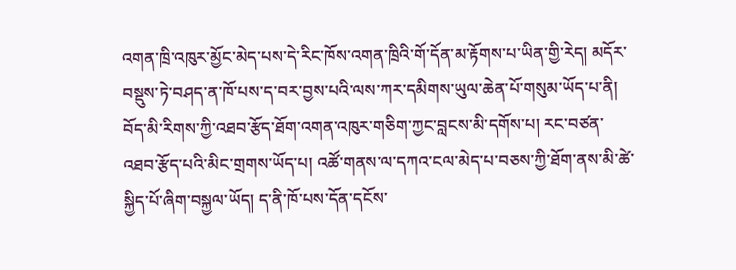འགན་ཁྲི་འཁུར་མྱོང་མེད་པས་དེ་རིང་ཁོས་འགན་ཁྲིའི་གོ་དོན་མ་རྟོགས་པ་ཡིན་གྱི་རེད། མདོར་བསྡུས་ཏེ་བཤད་ན་ཁོ་པས་ད་བར་བྱས་པའི་ལས་ཀར་དམིགས་ཡུལ་ཆེན་པོ་གསུམ་ཡོད་པ་ནི། བོད་མི་རིགས་ཀྱི་འཐབ་རྩོད་ཐོག་འགན་འཁུར་གཅིག་ཀྱང་བླངས་མི་དགོས་པ། རང་བཙན་འཐབ་རྩོད་པའི་མིང་གྲགས་ཡོད་པ། འཚོ་གནས་ལ་དཀའ་ངལ་མེད་པ་བཅས་ཀྱི་ཐོག་ནས་མི་ཚེ་སྐྱིད་པོ་ཞིག་བསྐྱལ་ཡོད། ད་ནི་ཁོ་པས་དོན་དངོས་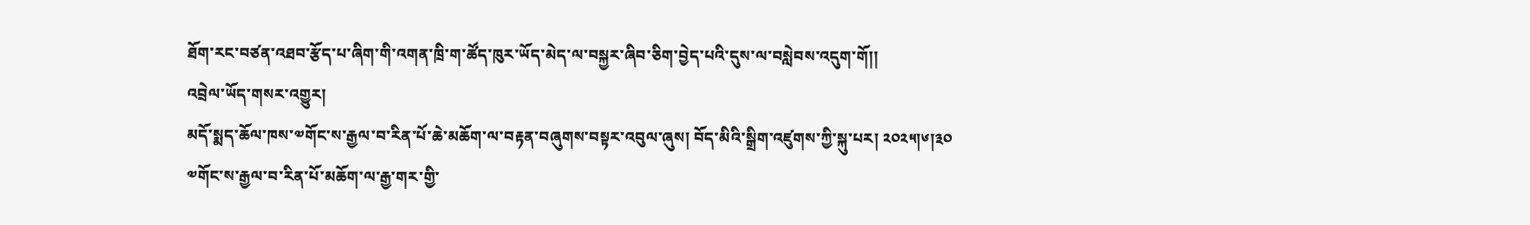ཐོག་རང་བཙན་འཐབ་རྩོད་པ་ཞིག་གི་འགན་ཁྲི་ག་ཚོད་ཁུར་ཡོད་མེད་ལ་བསྐྱར་ཞིབ་ཅིག་བྱེད་པའི་དུས་ལ་བསླེབས་འདུག་གོ།།
འབྲེལ་ཡོད་གསར་འགྱུར།
མདོ་སྨད་ཆོལ་ཁས་༧གོང་ས་རྒྱལ་བ་རིན་པོ་ཆེ་མཆོག་ལ་བརྟན་བཞུགས་བསྟར་འབུལ་ཞུས། བོད་མིའི་སྒྲིག་འཛུགས་ཀྱི་སྐུ་པར། ༢༠༢༥།༦།༣༠
༧གོང་ས་རྒྱལ་བ་རིན་པོ་མཆོག་ལ་རྒྱ་གར་གྱི་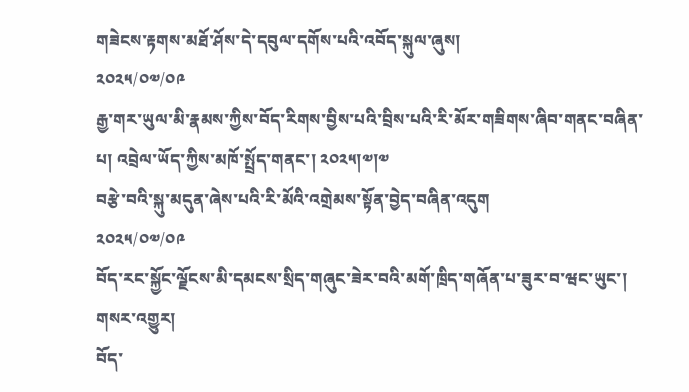གཟེངས་རྟགས་མཐོ་ཤོས་དེ་དབུལ་དགོས་པའི་འབོད་སྐུལ་ཞུས།
༢༠༢༥/༠༧/༠༩
རྒྱ་གར་ཡུལ་མི་རྣམས་ཀྱིས་བོད་རིགས་བྱིས་པའི་བྲིས་པའི་རི་མོར་གཟིགས་ཞིབ་གནང་བཞིན་པ། འབྲེལ་ཡོད་ཀྱིས་མཁོ་སྤྲོད་གནང་། ༢༠༢༥།༧།༧
བརྩེ་བའི་སྐུ་མདུན་ཞེས་པའི་རི་མོའི་འགྲེམས་སྟོན་བྱེད་བཞིན་འདུག
༢༠༢༥/༠༧/༠༩
བོད་རང་སྐྱོང་ལྗོངས་མི་དམངས་སྲིད་གཞུང་ཟེར་བའི་མགོ་ཁྲིད་གཞོན་པ་ཟུར་བ་ཝང་ཡུང་།
གསར་འགྱུར།
བོད་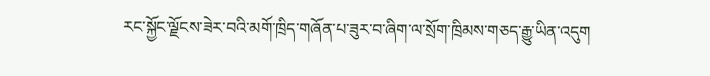རང་སྐྱོང་ལྗོངས་ཟེར་བའི་མགོ་ཁྲིད་གཞོན་པ་ཟུར་བ་ཞིག་ལ་སྲོག་ཁྲིམས་གཅད་རྒྱུ་ཡིན་འདུག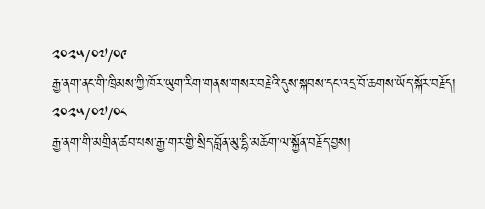༢༠༢༥/༠༧/༠༩
རྒྱ་ནག་ནང་གི་ཁྲིམས་ཀྱི་ཁོར་ཡུག་རིག་གནས་གསར་བརྗེའི་དུས་སྐབས་དང་འདྲ་བོ་ཆགས་ཡོད་སྐོར་བརྗོད།
༢༠༢༥/༠༧/༠༨
རྒྱ་ནག་གི་མགྲིན་ཚབ་པས་རྒྱ་གར་གྱི་སྲིད་བློན་མུ་དྷི་མཆོག་ལ་སྐྱོན་བརྗོད་བྱས།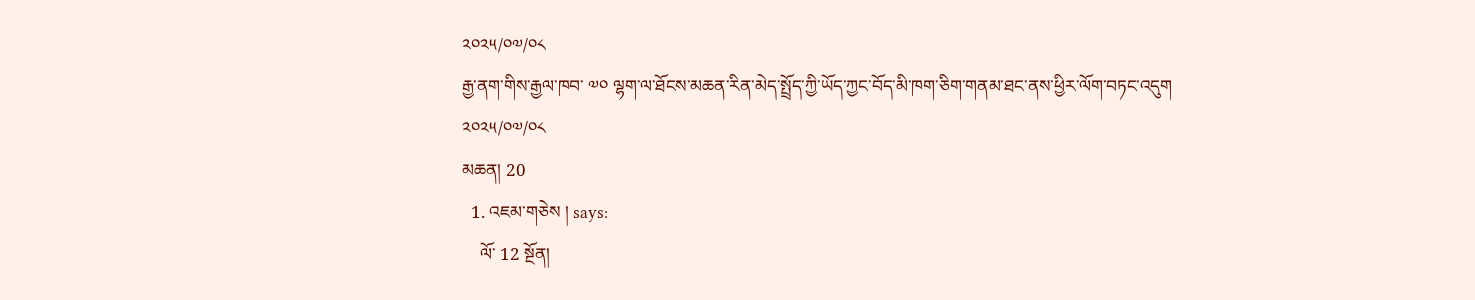༢༠༢༥/༠༧/༠༨
རྒྱ་ནག་གིས་རྒྱལ་ཁབ་ ༧༠ ལྷག་ལ་ཐོངས་མཆན་རིན་མེད་སྤྲོད་ཀྱི་ཡོད་ཀྱང་བོད་མི་ཁག་ཅིག་གནམ་ཐང་ནས་ཕྱིར་ལོག་བཏང་འདུག
༢༠༢༥/༠༧/༠༨
མཆན། 20
  1. འཇམ་གཅེས ། says:
    ལོ་ 12 སྔོན།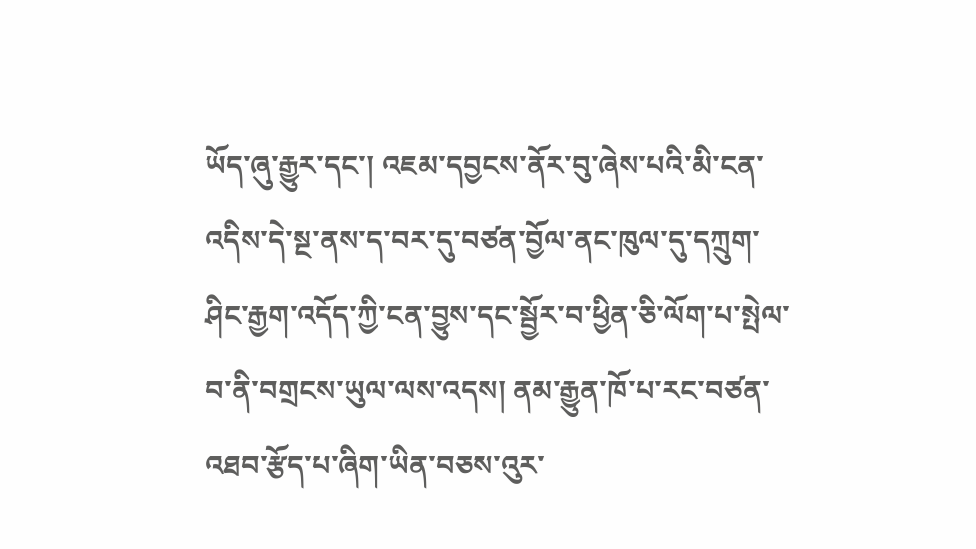ཡོད་ཞུ་རྒྱུར་དང་། འཇམ་དབྱངས་ནོར་བུ་ཞེས་པའི་མི་ངན་འདིས་དེ་སྔ་ནས་ད་བར་དུ་བཙན་བྱོལ་ནང་ཁུལ་དུ་དཀྲུག་ཤིང་རྒྱག་འདོད་ཀྱི་ངན་བྱུས་དང་སྦྱོར་བ་ཕྱིན་ཅི་ལོག་པ་སྤེལ་བ་ནི་བགྲངས་ཡུལ་ལས་འདས། ནམ་རྒྱུན་ཁོ་པ་རང་བཙན་འཐབ་རྩོད་པ་ཞིག་ཡིན་བཅས་འུར་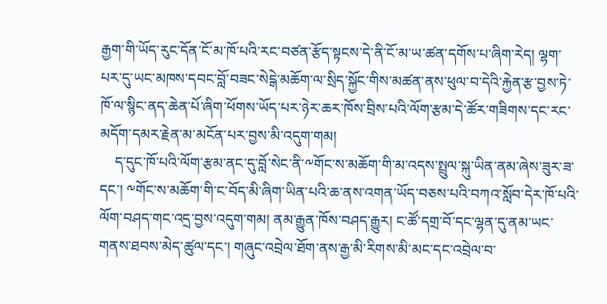རྒྱག་གི་ཡོད་རུང་དོན་ངོ་མ་ཁོ་པའི་རང་བཙན་རྩོད་སྟངས་དེ་ནི་ངོ་མ་ཡ་ཚན་དགོས་པ་ཞིག་རེད། ལྷག་པར་དུ་ཡང་མཁས་དབང་བློ་བཟང་སེངྒེ་མཆོག་ལ་སྲིད་སྐྱོང་གིས་མཚན་ནས་ཕུལ་བ་དེའི་རྐྱེན་རྩ་བྱས་ཏེ་ཁོ་ལ་སྙིང་ནད་ཆེན་པོ་ཞིག་ཕོགས་ཡོད་པར་ཉེར་ཆར་ཁོས་བྲིས་པའི་ལོག་རྩམ་དེ་ཚོར་གཟིགས་དང་རང་མདོག་དམར་རྗེན་མ་མངོན་པར་བྱས་མི་འདུག་གམ།
    ད་དུང་ཁོ་པའི་ལོག་རྩམ་ནང་དུ་བློ་སེང་ནི་༸གོང་ས་མཆོག་གི་མ་འདས་སྤྲུལ་སྐུ་ཡིན་ནམ་ཞེས་ཟུར་ཟ་དང་། ༸གོང་ས་མཆོག་གི་ང་བོད་མི་ཞིག་ཡིན་པའི་ཆ་ནས་འགན་ཡོད་བཅས་པའི་བཀའ་སློབ་དེར་ཁོ་པའི་ལོག་བཤད་གང་འདྲ་བྱས་འདུག་གམ། ནམ་རྒྱུན་ཁོས་བཤད་རྒྱུར། ང་ཚོ་དགྲ་བོ་དང་ལྷན་དུ་ནམ་ཡང་གནས་ཐབས་མེད་ཚུལ་དང་། གཞུང་འབྲེལ་ཐོག་ནས་རྒྱ་མི་རིགས་མི་མང་དང་འབྲེལ་བ་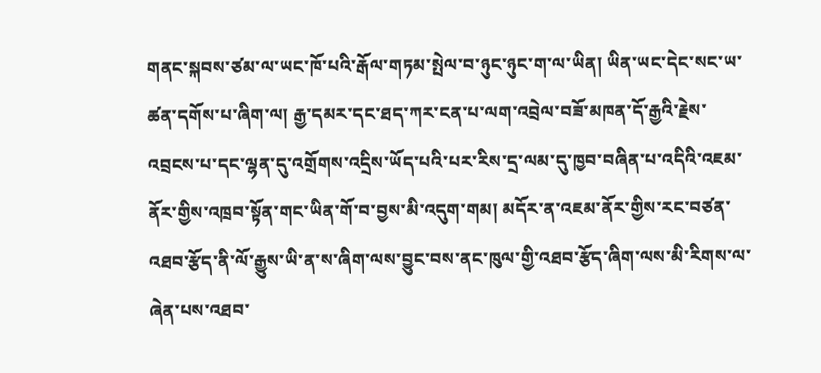གནང་སྐབས་ཙམ་ལ་ཡང་ཁོ་པའི་རྒོལ་གཏམ་སྤེལ་བ་ཉུང་ཉུང་ག་ལ་ཡིན། ཡིན་ཡང་དེང་སང་ཡ་ཚན་དགོས་པ་ཞིག་ལ། རྒྱ་དམར་དང་ཐད་ཀར་ངན་པ་ལག་འབྲེལ་བཟོ་མཁན་དོ་རྒྱའི་རྗེས་འབྲངས་པ་དང་ལྷན་དུ་འགྲོགས་འདྲིས་ཡོད་པའི་པར་རིས་དྲ་ལམ་དུ་ཁྱབ་བཞིན་པ་འདིའི་འཇམ་ནོར་གྱིས་འཁྲབ་སྟོན་གང་ཡིན་གོ་བ་བྱས་མི་འདུག་གམ། མདོར་ན་འཇམ་ནོར་གྱིས་རང་བཙན་འཐབ་རྩོད་ནི་ལོ་རྒྱུས་ཡི་ན་ས་ཞིག་ལས་བྱུང་བས་ནང་ཁུལ་གྱི་འཐབ་རྩོད་ཞིག་ལས་མི་རིགས་ལ་ཞེན་པས་འཐབ་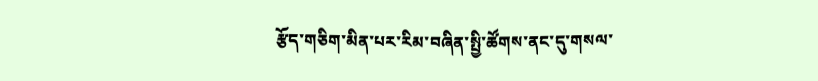རྩོད་གཅིག་མིན་པར་རིམ་བཞིན་སྤྱི་ཚོགས་ནང་དུ་གསལ་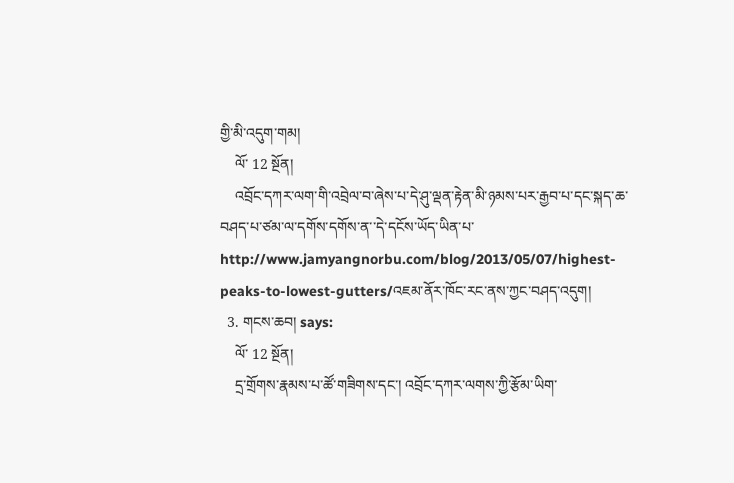གྱི་མི་འདུག་གམ།
    ལོ་ 12 སྔོན།
    འབྲོང་དཀར་ལག་གི་འབྲེལ་བ་ཞེས་པ་དེ་ཤུ་ལྡན་རྟེན་མི་ཉམས་པར་རྒྱབ་པ་དང་སྐད་ཆ་བཤད་པ་ཙམ་ལ་དགོས་དགོས་ན་་དེ་དངོས་ཡོད་ཡིན་པ་http://www.jamyangnorbu.com/blog/2013/05/07/highest-peaks-to-lowest-gutters/འཇམ་ནོར་ཁོང་རང་ནས་ཀྱང་བཤད་འདུག།
  3. གངས་ཆབ། says:
    ལོ་ 12 སྔོན།
    དྲ་གྲོགས་རྣམས་པ་ཚོ་གཟིགས་དང་། འབྲོང་དཀར་ལགས་ཀྱི་རྩོམ་ཡིག་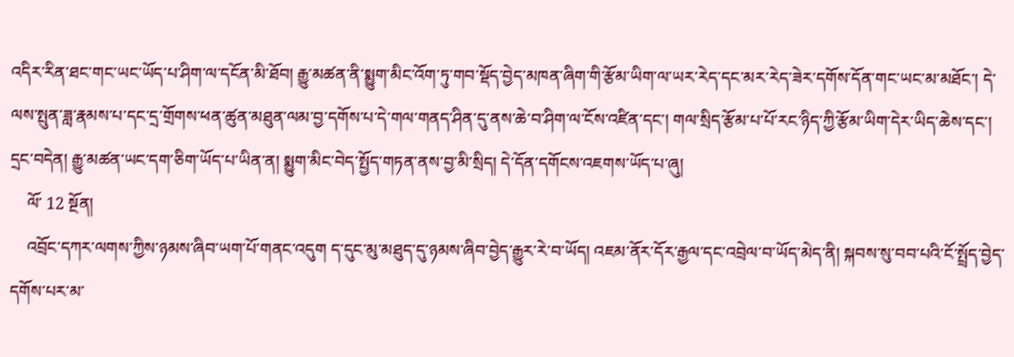འདིར་རིན་ཐང་གང་ཡང་ཡོད་པ་ཤིག་ལ་དངོན་མི་ཐོབ། རྒྱུ་མཚན་ནི་སྨྱུག་མིང་འོག་ཏུ་གབ་སྡོད་བྱེད་མཁན་ཞིག་གི་རྩོམ་ཡིག་ལ་ཡར་རེད་དང་མར་རེད་ཟེར་དགོས་དོན་གང་ཡང་མ་མཐོང་། དེ་ལས་སྤུན་ཟླ་རྣམས་པ་དང་དྲ་གྲོགས་ཕན་ཚུན་མཐུན་ལམ་བྱ་དགོས་པ་དེ་གལ་གནད་ཤིན་དུ་ནས་ཆེ་བ་ཤིག་ལ་ངོས་འཛིན་དང་། གལ་སྲིད་རྩོམ་པ་པོ་རང་ཉིད་ཀྱི་རྩོམ་ཡིག་དེར་ཡིད་ཆེས་དང་། དྲང་བདེན། རྒྱུ་མཚན་ཡང་དག་ཅིག་ཡོད་པ་ཡིན་ན། སྨྱུག་མིང་བེད་སྤྱོད་གཏན་ནས་བྱ་མི་སྲིད། དེ་དོན་དགོངས་འཇགས་ཡོད་པ་ཞུ།
    ལོ་ 12 སྔོན།
    འབྲོང་དཀར་ལགས་ཀྱིས་ཉམས་ཞིབ་ཡག་པོ་གནང་འདུག ད་དུང་མུ་མཐུད་དུ་ཉམས་ཞིབ་བྱེད་རྒྱུར་རེ་བ་ཡོད། འཇམ་ནོར་དོར་རྒྱལ་དང་འབྲེལ་བ་ཡོད་མེད་ནི། སྐབས་སུ་བབ་པའི་ངོ་སྤྲོད་བྱེད་དགོས་པར་མ་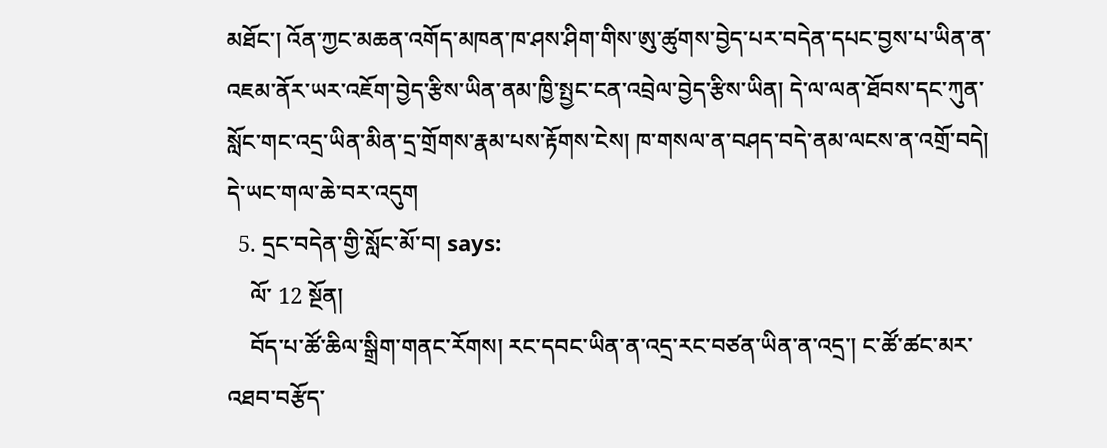མཐོང་། འོན་ཀྱང་མཆན་འགོད་མཁན་ཁ་ཤས་ཤིག་གིས་ཨུ་ཚུགས་བྱེད་པར་བདེན་དཔང་བྱས་པ་ཡིན་ན་འཇམ་ནོར་ཡར་འཇོག་བྱེད་རྩིས་ཡིན་ནམ་ཁྱི་སྤྱང་ངན་འབྲེལ་བྱེད་རྩིས་ཡིན། དེ་ལ་ལན་ཐོབས་དང་ཀུན་སློང་གང་འདྲ་ཡིན་མིན་དྲ་གྲོགས་རྣམ་པས་རྟོགས་ངེས། ཁ་གསལ་ན་བཤད་བདེ་ནམ་ལངས་ན་འགྲོ་བདེ། དེ་ཡང་གལ་ཆེ་བར་འདུག
  5. དྲང་བདེན་གྱི་སློང་མོ་བ། says:
    ལོ་ 12 སྔོན།
    བོད་པ་ཚོ་ཆིལ་སྒྲིག་གནང་རོགས། རང་དབང་ཡིན་ན་འདྲ་རང་བཙན་ཡིན་ན་འདྲ་། ང་ཚོ་ཚང་མར་འཐབ་བརྩོད་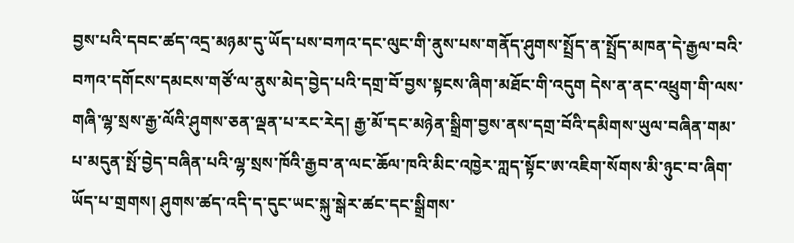བྱས་པའི་དབང་ཚད་འདྲ་མཉམ་དུ་ཡོད་པས་བཀའ་དང་ལུང་གི་ནུས་པས་གནོད་ཤུགས་སྤྲོད་ན་སྤྲོད་མཁན་དེ་རྒྱལ་བའི་བཀའ་དགོངས་དམངས་གཙོ་ལ་ནུས་མེད་བྱེད་པའི་དགྲ་བོ་བྱས་སྟངས་ཞིག་མཐོང་གི་འདུག དེས་ན་ནང་འཕྲུག་གི་ལས་གཞི་ལྷ་སྲས་རྒྱ་ལོའི་ཤུགས་ཅན་ལྡན་པ་རང་རེད། རྒྱ་མོ་དང་མཉེན་སྒྲིག་བྱས་ནས་དགྲ་བོའི་དམིགས་ཡུལ་བཞིན་གམ་པ་མདུན་སྤོ་བྱེད་བཞིན་པའི་ལྷ་སྲས་ཁོའི་རྒྱབ་ན་ལང་ཆོལ་ཁའི་མིང་འཁྱེར་ཀླད་སྟོང་ཨ་འཇིག་སོགས་མི་ཉུང་བ་ཞིག་ཡོད་པ་གྲགས། ཤུགས་ཚད་འདི་ད་དུང་ཡང་སྐུ་སྒེར་ཚང་དང་སྒྲིགས་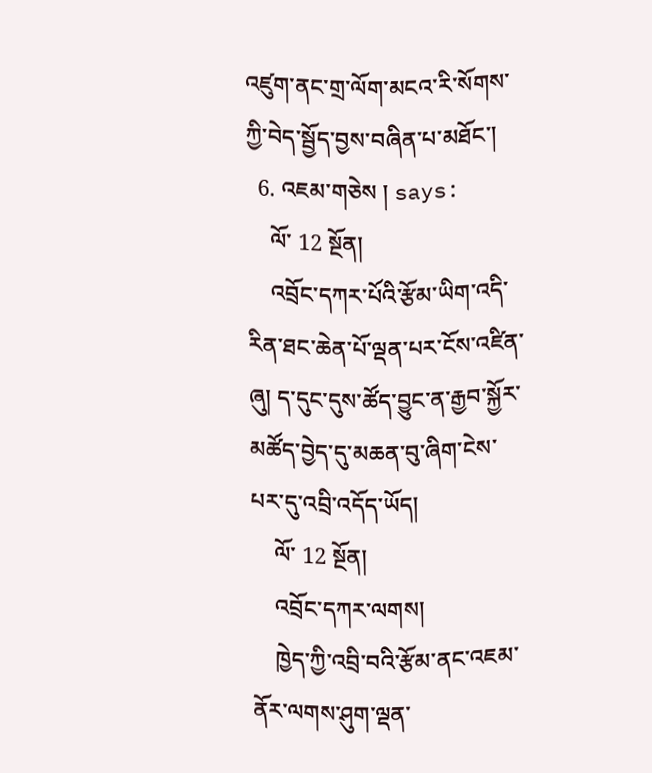འཛུག་ནང་གྲ་ལོག་མངའ་རི་སོགས་ཀྱི་བེད་སྦྱོད་བྱས་བཞིན་པ་མཐོང་།
  6. འཇམ་གཅེས ། says:
    ལོ་ 12 སྔོན།
    འབྲོང་དཀར་པོའི་རྩོམ་ཡིག་འདི་རིན་ཐང་ཆེན་པོ་ལྡན་པར་ངོས་འཛིན་ཞུ། ད་དུང་དུས་ཚོད་བྱུང་ན་རྒྱབ་སྐྱོར་མཚོད་བྱེད་དུ་མཆན་བུ་ཞིག་ངེས་པར་དུ་འབྲི་འདོད་ཡོད།
    ལོ་ 12 སྔོན།
    འབྲོང་དཀར་ལགས།
    ཁྱེད་ཀྱི་འབྲི་བའི་རྩོམ་ནང་འཇམ་ནོར་ལགས་ཤུག་ལྡན་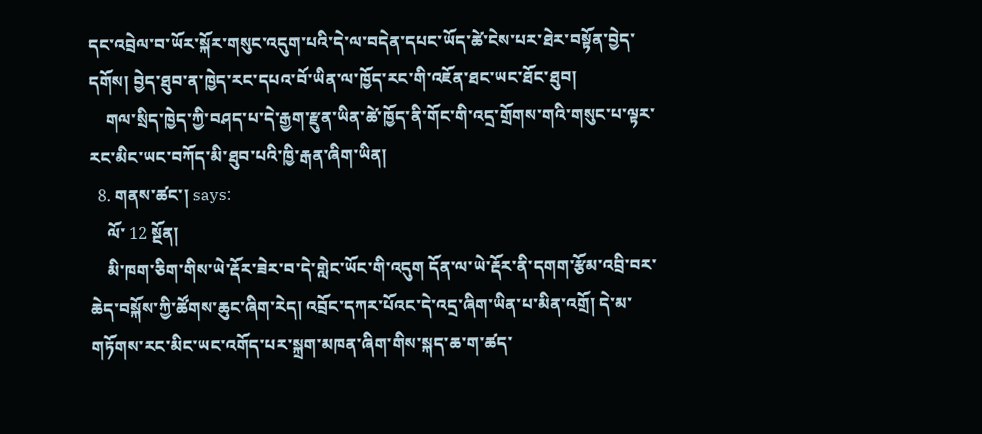དང་འབྲེལ་བ་ཡོར་སྐོར་གསུང་འདུག་པའི་དེ་ལ་བདེན་དཔང་ཡོད་ཚེ་ངེས་པར་ཐེར་བསྟོན་བྱེད་དགོས། བྱེད་ཐུབ་ན་ཁྱེད་རང་དཔའ་བོ་ཡིན་ལ་ཁྱོད་རང་གི་འཇོན་ཐང་ཡང་ཐོང་ཐུབ།
    གལ་སྲིད་ཁྱེད་ཀྱི་བཤད་པ་དེ་རྒྱག་རྫུན་ཡིན་ཚེ་ཁྱོད་ནི་གོང་གི་འདྲ་གྲོགས་གའི་གསུང་པ་ལྟར་རང་མིང་ཡང་བཀོད་མི་ཐུབ་པའི་ཁྱི་རྒན་ཞིག་ཡིན།
  8. གནས་ཚང་། says:
    ལོ་ 12 སྔོན།
    མི་ཁག་ཅིག་གིས་ཡེ་རྡོར་ཟེར་བ་དེ་གླེང་ཡོང་གི་འདུག དོན་ལ་ཡེ་རྡོར་ནི་དགག་རྩོམ་འབྲི་བར་ཆེད་བསྐོས་ཀྱི་ཚོགས་ཆུང་ཞིག་རེད། འབྲོང་དཀར་པོའང་དེ་འདྲ་ཞིག་ཡིན་པ་མིན་འགྲོ། དེ་མ་གཏོགས་རང་མིང་ཡང་འགོད་པར་སྐྲག་མཁན་ཞིག་གིས་སྐད་ཆ་ག་ཚད་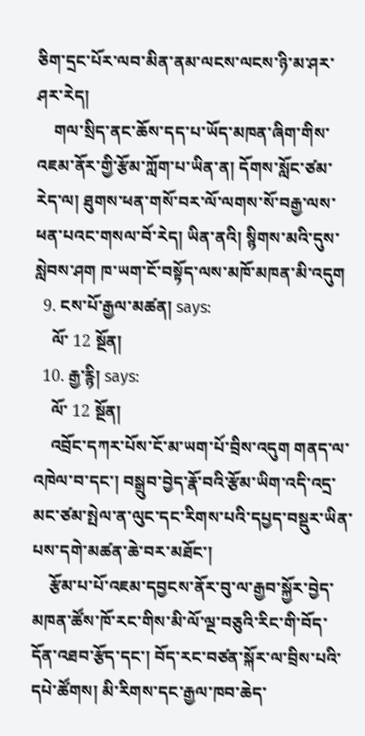ཅིག་དྲང་པོར་ལབ་མིན་ནམ་ལངས་ལངས་ཉི་མ་ཤར་ཤར་རེད།
    གལ་སྲིད་ནང་ཆོས་དད་པ་ཡོད་མཁན་ཞིག་གིས་འཇམ་ནོར་གྱི་རྩོམ་ཀློག་པ་ཡིན་ན། དོགས་སློང་ཙམ་རེད་ལ། ཐུགས་ཕན་གསོ་བར་ལོ་ལགས་སོ་བརྒྱ་ལས་ཕན་པའང་གསལ་བོ་རེད། ཡིན་ནའི། སྙིགས་མའི་དུས་སླེབས་ཤག ཁ་ཡག་ངོ་བསྟོད་ལས་མཁོ་མཁན་མི་འདུག
  9. ངས་པོ་རྒྱལ་མཚན། says:
    ལོ་ 12 སྔོན།
  10. རྒྱ་རྙི། says:
    ལོ་ 12 སྔོན།
    འབྲོང་དཀར་པོས་ངོ་མ་ཡག་པོ་བྲིས་འདུག གནད་ལ་འཁེལ་བ་དང་། བསྒྲུབ་བྱེད་རྣོ་བའི་རྩོམ་ཡིག་འདི་འདྲ་མང་ཙམ་སྤེལ་ན་ལུང་དང་རིགས་པའི་དཔྱད་བསྡུར་ཡིན་པས་དགེ་མཚན་ཆེ་བར་མཐོང་།
    རྩོམ་པ་པོ་འཇམ་དབྱངས་ནོར་བུ་ལ་རྒྱབ་སྐྱོར་བྱེད་མཁན་ཚོས་ཁོ་རང་གིས་མི་ལོ་ལྔ་བཅུའི་རིང་གི་བོད་དོན་འཐབ་རྩོད་དང་། བོད་རང་བཙན་སྐོར་ལ་བྲིས་པའི་དཔེ་ཚོགས། མི་རིགས་དང་རྒྱལ་ཁབ་ཆེད་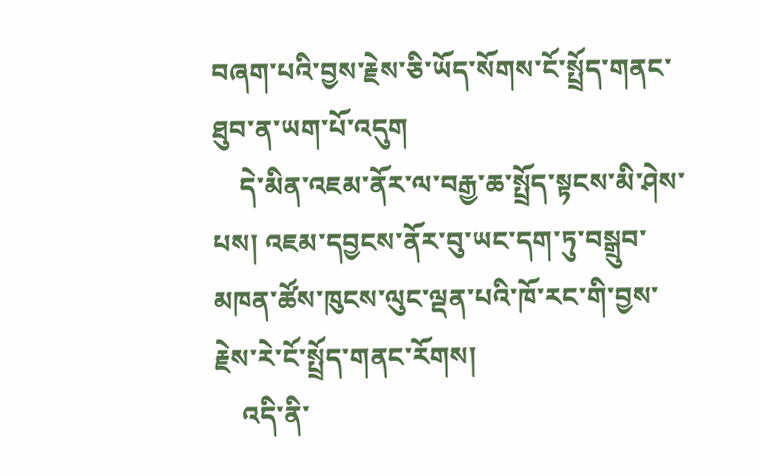བཞག་པའི་བྱས་རྗེས་ཅི་ཡོད་སོགས་ངོ་སྤྲོད་གནང་ཐུབ་ན་ཡག་པོ་འདུག
    དེ་མིན་འཇམ་ནོར་ལ་བརྒྱ་ཆ་སྤྲོད་སྟངས་མི་ཤེས་པས། འཇམ་དབྱངས་ནོར་བུ་ཡང་དག་ཏུ་བསྒྲུབ་མཁན་ཚོས་ཁུངས་ལུང་ལྡན་པའི་ཁོ་རང་གི་བྱས་རྗེས་རེ་ངོ་སྤྲོད་གནང་རོགས།
    འདི་ནི་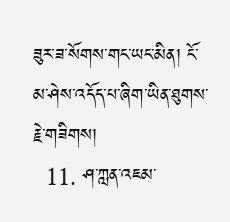ཟུར་ཟ་སོགས་གང་ཡང་མིན། ངོ་མ་ཤེས་འདོད་པ་ཞིག་ཡིན་ཐུགས་རྗེ་གཟིགས།
  11. ཤ་ཀླན་འཇམ་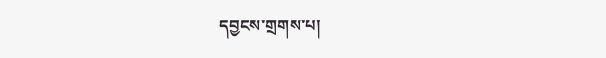དབྱངས་གྲགས་པ།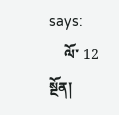says:
    ལོ་ 12 སྔོན།